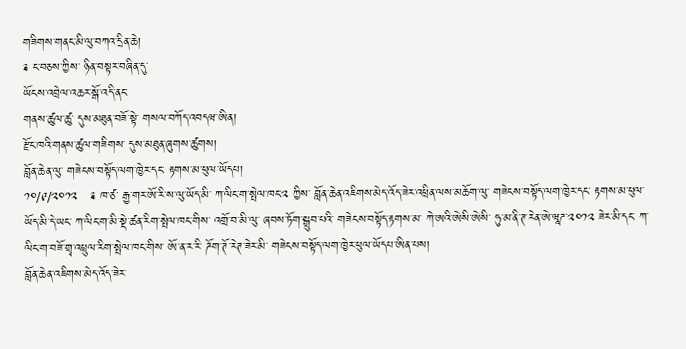གཟིགས་གནང་མི་ལུ་བཀའ་དྲིན་ཆེ།
༉ ང་བཅས་ཀྱིས་ ཉིན་བསྟར་བཞིན་དུ་
ཡོངས་འབྲེལ་འཆར་སྒོ་འདི་ནང་
གནས་ཚུལ་ཚུ་ དུས་མཐུན་བཟོ་སྟེ་ གསལ་བཀོད་འབདཝ་ཨིན།
རྫོང་ཁའི་གནས་ཚུལ་གཟིགས་ དུས་མཐུན་ཞུགས་ཚུགས།
བློན་ཆེན་ལུ་ གཟེངས་བསྟོད་ལག་ཁྱེར་དང་ རྟགས་མ་ཕུལ་ཡོདཔ།
༡༠/༩/༢༠༡༢   ༉ ཁ་ཙ་ རྒྱ་གར་ཨོ་རི་ས་ལུ་ཡོད་མི་ ཀ་ལིང་ག་སྤེལ་ཁང་༢ ཀྱིས་ བློན་ཆེན་འཇིགས་མེད་འོད་ཟེར་འཕྲིན་ལས་མཆོག་ལུ་ གཟེངས་བསྟོད་ལག་ཁྱེར་དང་ རྟགས་མ་ཕུལ་ཡོད་མི་དེ་ཡང་ ཀ་ལིང་ག་མི་སྡེ་ཚན་རིག་སྤེལ་ཁང་གིས་ འགྲོ་བ་མི་ལུ་ ཞབས་ཏོག་སྒྲུབ་པའི་ གཟེངས་བསྟོད་རྟགས་མ་ ཀེ་ཨའི་ཨེསི་ཨེསི་ ཧུ་མ་ནི་ཊ་རེན་ཨེ་ཝཱཌ་༢༠༡༢ ཟེར་མི་དང་ ཀ་ལིང་ག་བཟོ་གྲྭ་འཕྲུལ་རིག་སྤེལ་ཁང་གིས་ ཨོ་ན་ར་རི་ ཌོག་ཊོ་རེཊ་ཟེར་མི་ གཟེངས་བསྟོད་ལག་ཁྱེར་ཕུལ་ཡོདཔ་ཨིན་པས།
བློན་ཆེན་འཇིགས་མེད་འོད་ཟེར་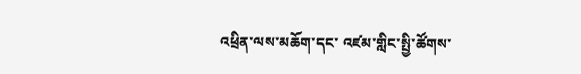འཕྲིན་ལས་མཆོག་དང་ འཛམ་གླིང་སྤྱི་ཚོགས་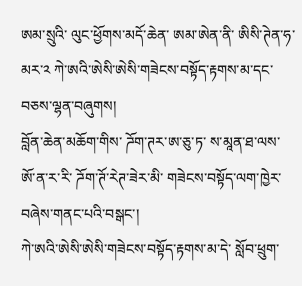ཨམ་སྲུའི་ ལུང་ཕྱོགས་མདོ་ཆེན་ ཨམ་ཨེན་ནི་ ཨིསི་ཊེན་ཧ་མར་༢ ཀེ་ཨའི་ཨེསི་ཨེསི་གཟེངས་བསྟོད་རྟགས་མ་དང་བཅས་ལྷན་བཞུགས།
བློན་ཆེན་མཆོག་གིས་ ཌོག་ཊར་ཨ་ཅུ་ཏ་ ས་མཱན་ཐ་ལས་ ཨོ་ན་ར་རི་ ཌོག་ཊོ་རེཊ་ཟེར་མི་ གཟེངས་བསྟོད་ལག་ཁྱེར་བཞེས་གནང་པའི་བསྒང་།
ཀེ་ཨའི་ཨེསི་ཨེསི་གཟེངས་བསྟོད་རྟགས་མ་དེ་ སློབ་ཕྲུག་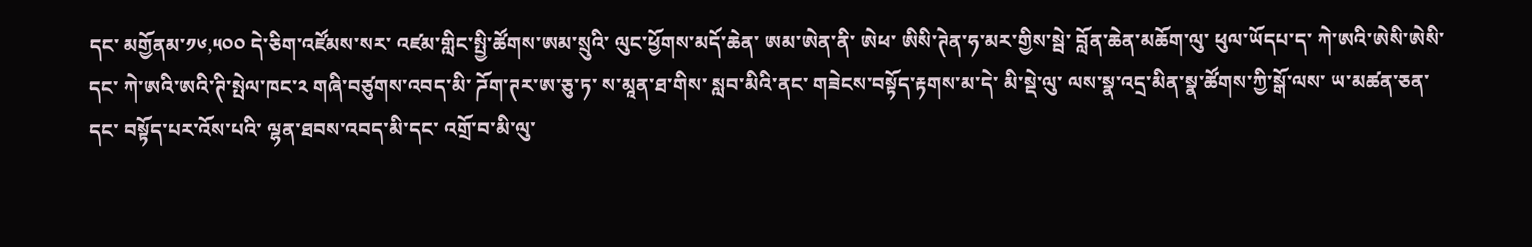དང་ མགྱོནམ་༡༦,༥༠༠ དེ་ཅིག་འཛོམས་སར་ འཛམ་གླིང་སྤྱི་ཚོགས་ཨམ་སྲུའི་ ལུང་ཕྱོགས་མདོ་ཆེན་ ཨམ་ཨེན་ནི་ ཨེཕ་ ཨིསི་ཊེན་ཧ་མར་གྱིས་སྦེ་ བློན་ཆེན་མཆོག་ལུ་ ཕུལ་ཡོདཔ་ད་ ཀེ་ཨའི་ཨེསི་ཨེསི་དང་ ཀེ་ཨའི་ཨའི་ཊི་སྤེལ་ཁང་༢ གཞི་བཙུགས་འབད་མི་ ཌོག་ཊར་ཨ་ཅུ་ཏ་ ས་མཱན་ཐ་གིས་ སླབ་མིའི་ནང་ གཟེངས་བསྟོད་རྟགས་མ་དེ་ མི་སྡེ་ལུ་ ལས་སྣ་འདྲ་མིན་སྣ་ཚོགས་ཀྱི་སྒོ་ལས་ ཡ་མཚན་ཅན་དང་ བསྟོད་པར་འོས་པའི་ ལྷན་ཐབས་འབད་མི་དང་ འགྲོ་བ་མི་ལུ་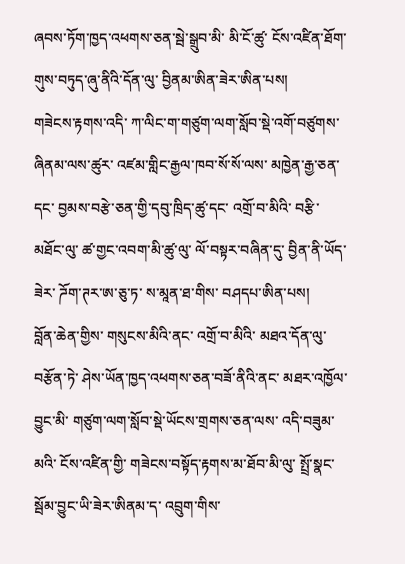ཞབས་ཏོག་ཁྱད་འཕགས་ཅན་སྦེ་སྒྲུབ་མི་ མི་ངོ་ཚུ་ ངོས་འཛིན་ཐོག་ གུས་བཏུད་ཞུ་ནིའི་དོན་ལུ་ བྱིནམ་ཨིན་ཟེར་ཨིན་པས།
གཟེངས་རྟགས་འདི་ ཀ་ལིང་ག་གཙུག་ལག་སློབ་སྡེ་འགོ་བཙུགས་ཞིནམ་ལས་ཚུར་ འཛམ་གླིང་རྒྱལ་ཁབ་སོ་སོ་ལས་ མཁྱེན་རྒྱ་ཅན་དང་ བྱམས་བརྩེ་ཅན་གྱི་དབུ་ཁྲིད་ཚུ་དང་ འགྲོ་བ་མིའི་ བརྩི་མཐོང་ལུ་ ཚ་གྱང་འབག་མི་ཚུ་ལུ་ ལོ་བསྟར་བཞིན་དུ་ བྱིན་ནི་ཡོད་ཟེར་ ཌོག་ཊར་ཨ་ཅུ་ཏ་ ས་མཱན་ཐ་གིས་ བཤདཔ་ཨིན་པས།
བློན་ཆེན་གྱིས་ གསུངས་མིའི་ནང་ འགྲོ་བ་མིའི་ མཐའ་དོན་ལུ་བརྩོན་ཏེ་ ཤེས་ཡོན་ཁྱད་འཕགས་ཅན་བཟོ་ནིའི་ནང་ མཐར་འཁྱོལ་བྱུང་མི་ གཙུག་ལག་སློབ་སྡེ་ཡོངས་གྲགས་ཅན་ལས་ འདི་བཟུམ་མའི་ ངོས་འཛིན་གྱི་ གཟེངས་བསྟོད་རྟགས་མ་ཐོབ་མི་ལུ་ སྤྲོ་སྣང་སྦོམ་བྱུང་ཡི་ཟེར་ཨིནམ་ད་ འབྲུག་གིས་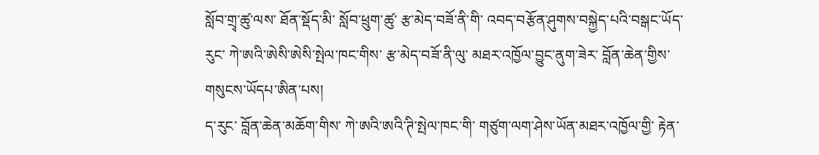སློབ་གྲྭ་ཚུ་ལས་ ཐོན་སྡོད་མི་ སློབ་ཕྲུག་ཚུ་ རྩ་མེད་བཟོ་ནི་གི་ འབད་བརྩོན་ཤུགས་བསྐྱེད་པའི་བསྒང་ཡོད་རུང་ ཀེ་ཨའི་ཨེསི་ཨེསི་སྤེལ་ཁང་གིས་ རྩ་མེད་བཟོ་ནི་ལུ་ མཐར་འཁྱོལ་བྱུང་ནུག་ཟེར་ བློན་ཆེན་གྱིས་ གསུངས་ཡོདཔ་ཨིན་པས།
ད་རུང་ བློན་ཆེན་མཆོག་གིས་ ཀེ་ཨའི་ཨའི་ཊི་སྤེལ་ཁང་གི་ གཙུག་ལག་ཤེས་ཡོན་མཐར་འཁྱོལ་གྱི་ རྟེན་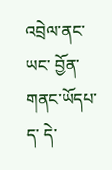འབྲེལ་ནང་ཡང་ བྱོན་གནང་ཡོདཔ་ད་ དེ་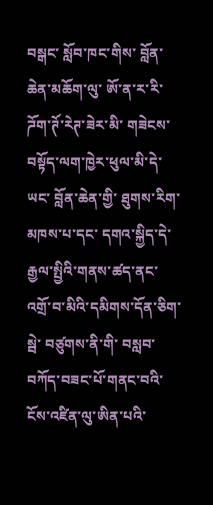བསྒང་ སློབ་ཁང་གིས་ བློན་ཆེན་མཆོག་ལུ་ ཨོ་ན་ར་རི་ ཌོག་ཊོ་རེཊ་ཟེར་མི་ གཟེངས་བསྟོད་ལག་ཁྱེར་ཕུལ་མི་དེ་ཡང་ བློན་ཆེན་གྱི་ ཐུགས་རིག་མཁས་པ་དང་ དགའ་སྐྱིད་དེ་ རྒྱལ་སྤྱིའི་གནས་ཚད་ནང་ འགྲོ་བ་མིའི་དམིགས་དོན་ཅིག་སྦེ་ བཙུགས་ནི་གི་ བསླབ་བཀོད་བཟང་པོ་གནང་བའི་ ངོས་འཛིན་ལུ་ཨིན་པའི་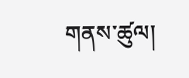གནས་ཚུལ།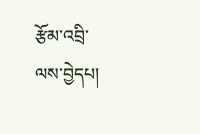རྩོམ་འབྲི་ལས་བྱེདཔ།